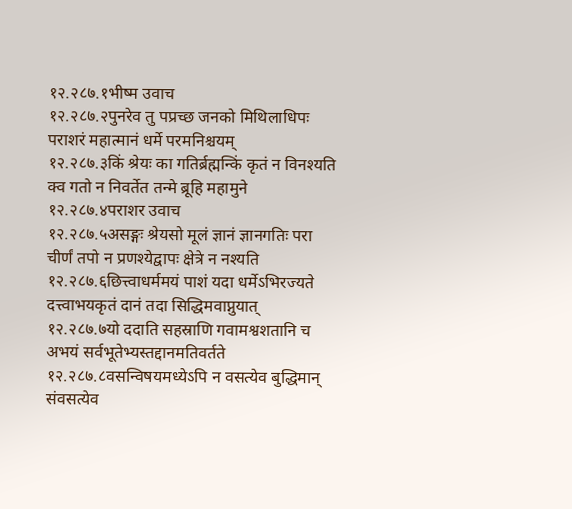१२.२८७.१भीष्म उवाच
१२.२८७.२पुनरेव तु पप्रच्छ जनको मिथिलाधिपः
पराशरं महात्मानं धर्मे परमनिश्चयम्
१२.२८७.३किं श्रेयः का गतिर्ब्रह्मन्किं कृतं न विनश्यति
क्व गतो न निवर्तेत तन्मे ब्रूहि महामुने
१२.२८७.४पराशर उवाच
१२.२८७.५असङ्गः श्रेयसो मूलं ज्ञानं ज्ञानगतिः परा
चीर्णं तपो न प्रणश्येद्वापः क्षेत्रे न नश्यति
१२.२८७.६छित्त्वाधर्ममयं पाशं यदा धर्मेऽभिरज्यते
दत्त्वाभयकृतं दानं तदा सिद्धिमवाप्नुयात्
१२.२८७.७यो ददाति सहस्राणि गवामश्वशतानि च
अभयं सर्वभूतेभ्यस्तद्दानमतिवर्तते
१२.२८७.८वसन्विषयमध्येऽपि न वसत्येव बुद्धिमान्
संवसत्येव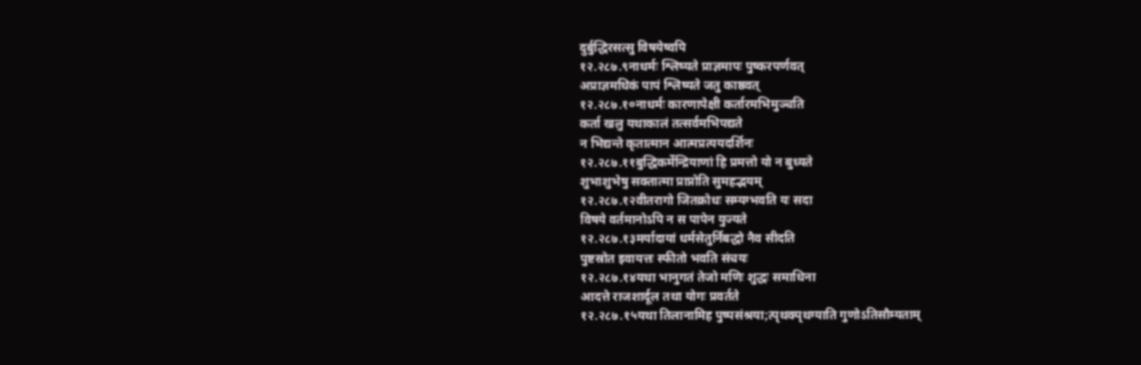दुर्बुद्धिरसत्सु विषयेष्वपि
१२.२८७.९नाधर्मः श्लिष्यते प्राज्ञमापः पुष्करपर्णवत्
अप्राज्ञमधिकं पापं श्लिष्यते जतु काष्ठवत्
१२.२८७.१०नाधर्मः कारणापेक्षी कर्तारमभिमुञ्चति
कर्ता खलु यथाकालं तत्सर्वमभिपद्यते
न भिद्यन्ते कृतात्मान आत्मप्रत्ययदर्शिनः
१२.२८७.११बुद्धिकर्मेन्द्रियाणां हि प्रमत्तो यो न बुध्यते
शुभाशुभेषु सक्तात्मा प्राप्नोति सुमहद्भयम्
१२.२८७.१२वीतरागो जितक्रोधः सम्यग्भवति यः सदा
विषये वर्तमानोऽपि न स पापेन युज्यते
१२.२८७.१३मर्यादायां धर्मसेतुर्निबद्धो नैव सीदति
पुष्टस्रोत इवायत्तः स्फीतो भवति संचयः
१२.२८७.१४यथा भानुगतं तेजो मणिः शुद्धः समाधिना
आदत्ते राजशार्दूल तथा योगः प्रवर्तते
१२.२८७.१५यथा तिलानामिह पुष्पसंश्रया;त्पृथक्पृथग्याति गुणोऽतिसौम्यताम्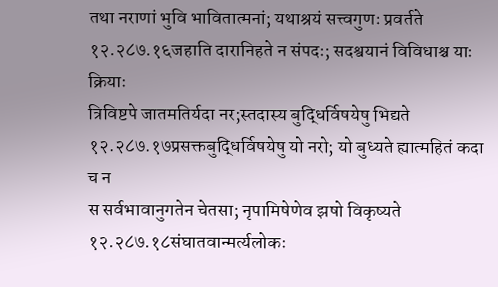तथा नराणां भुवि भावितात्मनां; यथाश्रयं सत्त्वगुणः प्रवर्तते
१२.२८७.१६जहाति दारानिहते न संपदः; सदश्वयानं विविधाश्च याः क्रियाः
त्रिविष्टपे जातमतिर्यदा नर;स्तदास्य बुद्धिर्विषयेषु भिद्यते
१२.२८७.१७प्रसक्तबुद्धिर्विषयेषु यो नरो; यो बुध्यते ह्यात्महितं कदा च न
स सर्वभावानुगतेन चेतसा; नृपामिषेणेव झषो विकृष्यते
१२.२८७.१८संघातवान्मर्त्यलोकः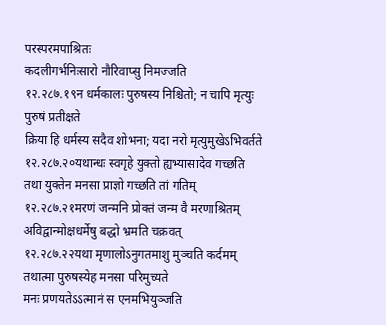परस्परमपाश्रितः
कदलीगर्भनिःसारो नौरिवाप्सु निमज्जति
१२.२८७.१९न धर्मकालः पुरुषस्य निश्चितो; न चापि मृत्युः पुरुषं प्रतीक्षते
क्रिया हि धर्मस्य सदैव शोभना; यदा नरो मृत्युमुखेऽभिवर्तते
१२.२८७.२०यथान्धः स्वगृहे युक्तो ह्यभ्यासादेव गच्छति
तथा युक्तेन मनसा प्राज्ञो गच्छति तां गतिम्
१२.२८७.२१मरणं जन्मनि प्रोक्तं जन्म वै मरणाश्रितम्
अविद्वान्मोक्षधर्मेषु बद्धो भ्रमति चक्रवत्
१२.२८७.२२यथा मृणालोऽनुगतमाशु मुञ्चति कर्दमम्
तथात्मा पुरुषस्येह मनसा परिमुच्यते
मनः प्रणयतेऽऽत्मानं स एनमभियुञ्जति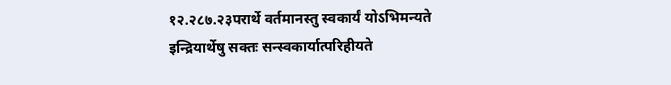१२.२८७.२३परार्थे वर्तमानस्तु स्वकार्यं योऽभिमन्यते
इन्द्रियार्थेषु सक्तः सन्स्वकार्यात्परिहीयते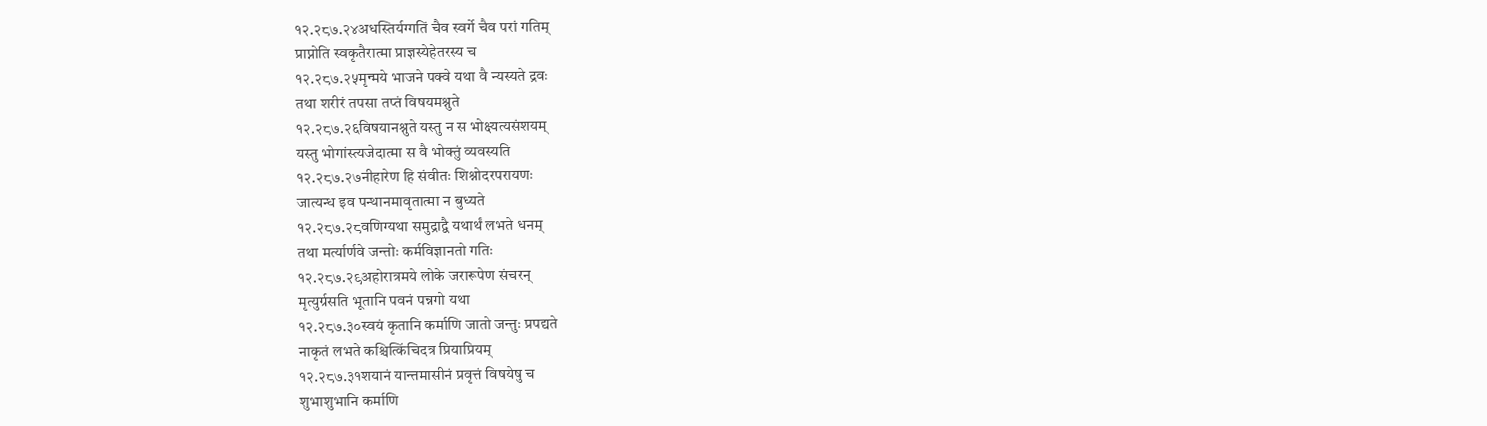१२.२८७.२४अधस्तिर्यग्गतिं चैव स्वर्गे चैव परां गतिम्
प्राप्नोति स्वकृतैरात्मा प्राज्ञस्येहेतरस्य च
१२.२८७.२५मृन्मये भाजने पक्वे यथा वै न्यस्यते द्रवः
तथा शरीरं तपसा तप्तं विषयमश्नुते
१२.२८७.२६विषयानश्नुते यस्तु न स भोक्ष्यत्यसंशयम्
यस्तु भोगांस्त्यजेदात्मा स वै भोक्तुं व्यवस्यति
१२.२८७.२७नीहारेण हि संवीतः शिश्नोदरपरायणः
जात्यन्ध इव पन्थानमावृतात्मा न बुध्यते
१२.२८७.२८वणिग्यथा समुद्राद्वै यथार्थं लभते धनम्
तथा मर्त्यार्णवे जन्तोः कर्मविज्ञानतो गतिः
१२.२८७.२९अहोरात्रमये लोके जरारूपेण संचरन्
मृत्युर्ग्रसति भूतानि पवनं पन्नगो यथा
१२.२८७.३०स्वयं कृतानि कर्माणि जातो जन्तुः प्रपद्यते
नाकृतं लभते कश्चित्किंचिदत्र प्रियाप्रियम्
१२.२८७.३१शयानं यान्तमासीनं प्रवृत्तं विषयेषु च
शुभाशुभानि कर्माणि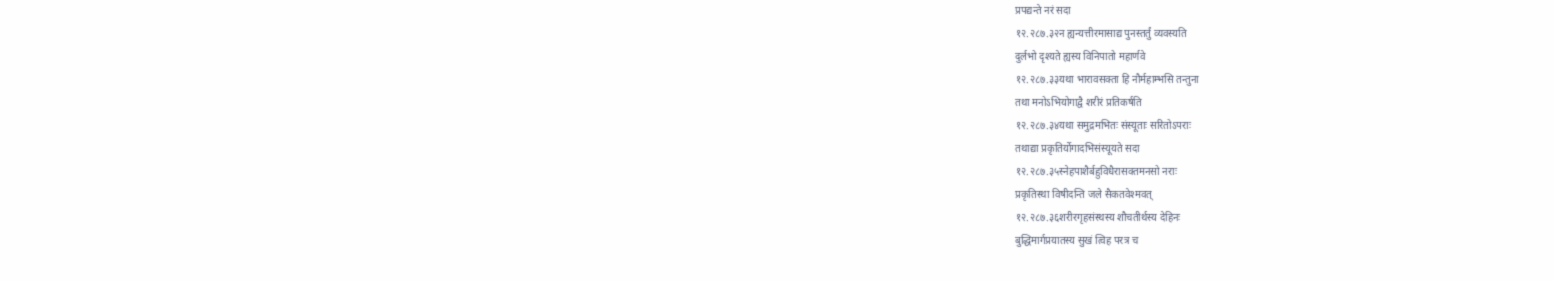प्रपद्यन्ते नरं सदा
१२.२८७.३२न ह्यन्यत्तीरमासाद्य पुनस्तर्तुं व्यवस्यति
दुर्लभो दृश्यते ह्यस्य विनिपातो महार्णवे
१२.२८७.३३यथा भारावसक्ता हि नौर्महाम्भसि तन्तुना
तथा मनोऽभियोगाद्वै शरीरं प्रतिकर्षति
१२.२८७.३४यथा समुद्रमभितः संस्यूताः सरितोऽपराः
तथाद्या प्रकृतिर्योगादभिसंस्यूयते सदा
१२.२८७.३५स्नेहपाशैर्बहुविधैरासक्तमनसो नराः
प्रकृतिस्था विषीदन्ति जले सैकतवेश्मवत्
१२.२८७.३६शरीरगृहसंस्थस्य शौचतीर्थस्य देहिनः
बुद्धिमार्गप्रयातस्य सुखं त्विह परत्र च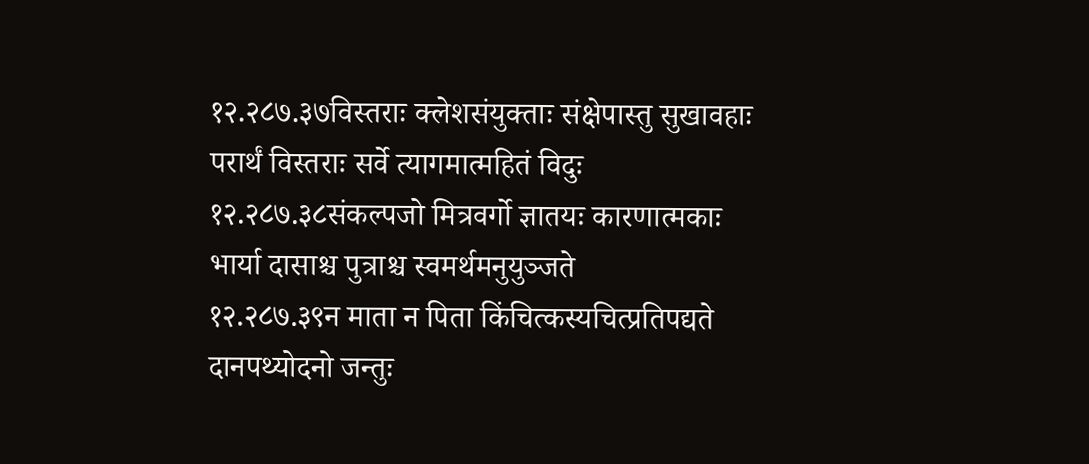१२.२८७.३७विस्तराः क्लेशसंयुक्ताः संक्षेपास्तु सुखावहाः
परार्थं विस्तराः सर्वे त्यागमात्महितं विदुः
१२.२८७.३८संकल्पजो मित्रवर्गो ज्ञातयः कारणात्मकाः
भार्या दासाश्च पुत्राश्च स्वमर्थमनुयुञ्जते
१२.२८७.३९न माता न पिता किंचित्कस्यचित्प्रतिपद्यते
दानपथ्योदनो जन्तुः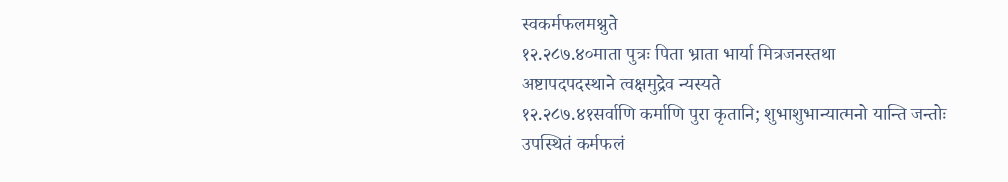स्वकर्मफलमश्नुते
१२.२८७.४०माता पुत्रः पिता भ्राता भार्या मित्रजनस्तथा
अष्टापदपदस्थाने त्वक्षमुद्रेव न्यस्यते
१२.२८७.४१सर्वाणि कर्माणि पुरा कृतानि; शुभाशुभान्यात्मनो यान्ति जन्तोः
उपस्थितं कर्मफलं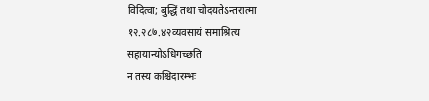विदित्वा; बुद्धिं तथा चोदयतेऽन्तरात्मा
१२.२८७.४२व्यवसायं समाश्रित्य सहायान्योऽधिगच्छति
न तस्य कश्चिदारम्भः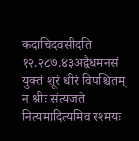कदाचिदवसीदति
१२.२८७.४३अद्वैधमनसं युक्तं शूरं धीरं विपश्चितम्
न श्रीः संत्यजते नित्यमादित्यमिव रश्मयः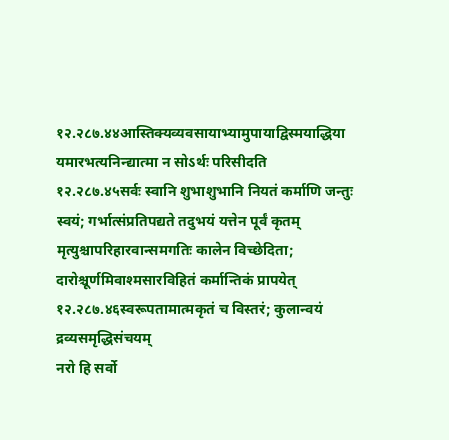१२.२८७.४४आस्तिक्यव्यवसायाभ्यामुपायाद्विस्मयाद्धिया
यमारभत्यनिन्द्यात्मा न सोऽर्थः परिसीदति
१२.२८७.४५सर्वः स्वानि शुभाशुभानि नियतं कर्माणि जन्तुः स्वयं; गर्भात्संप्रतिपद्यते तदुभयं यत्तेन पूर्वं कृतम्
मृत्युश्चापरिहारवान्समगतिः कालेन विच्छेदिता; दारोश्चूर्णमिवाश्मसारविहितं कर्मान्तिकं प्रापयेत्
१२.२८७.४६स्वरूपतामात्मकृतं च विस्तरं; कुलान्वयं द्रव्यसमृद्धिसंचयम्
नरो हि सर्वो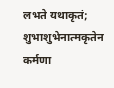लभते यथाकृतं; शुभाशुभेनात्मकृतेन कर्मणा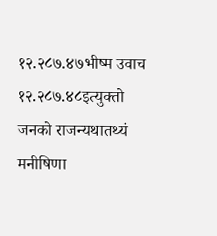१२.२८७.४७भीष्म उवाच
१२.२८७.४८इत्युक्तो जनको राजन्यथातथ्यं मनीषिणा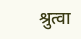श्रुत्वा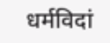धर्मविदां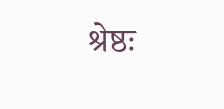श्रेष्ठः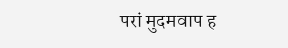परां मुदमवाप ह